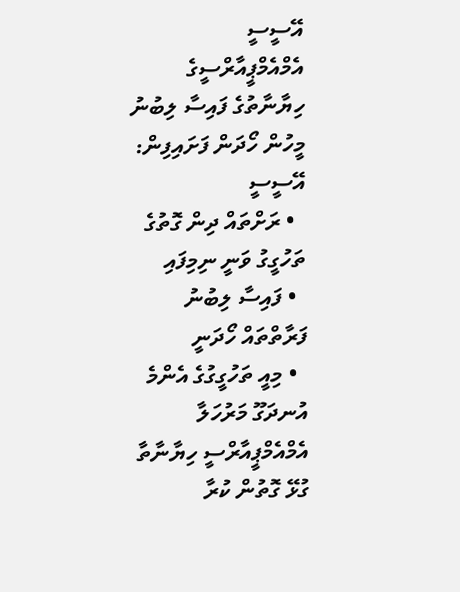އޭސީސީ
އެމްއެމްޕީއާރްސީގެ ހިޔާނާތުގެ ފައިސާ ލިބުނު މީހުން ހޯދަން ފަށައިފިން: އޭސީސީ
  • ރަށްތައް ދިން ގޮތުގެ ތަހުގީގު ވަނީ ނިމިފައި
  • ފައިސާ ލިބުނު ފަރާތްތައް ހޯދަނީ
  • މިއީ ތަހުގީގުގެ އެންމެ އުނދަގޫ މަރުހަލާ
އެމްއެމްޕީއާރްސީ ހިޔާނާތާ ގުޅޭ ގޮތުން ކުރާ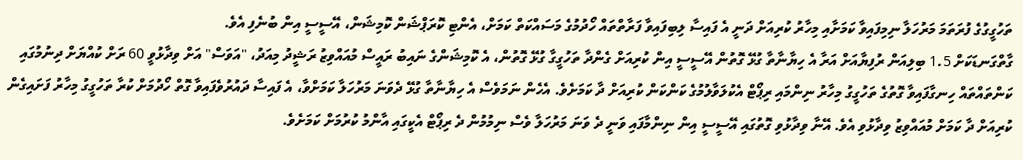ތަހުގީގުގެ ފުރަތަމަ މަރުހަލާ ނިމިފައިވާ ކަމަށާއި މިހާރު ކުރިއަށް ދަނީ އެ ފައިސާ ލިބިފައިވާ ފަރާތްތައް ހޯދުމުގެ މަސައްކަތް ކަމަށް، އެންޓި ކޮރަޕްޝަން ކޮމިޝަން، އޭސީސީ އިން ބުނެފި އެވެ.
ގާތްގަނޑަކަށް 1.5 ބިލިއަން ރުފިޔާއަށް އަރާ އެ ހިޔާނާތާ ގުޅޭ ގޮތުން އޭސީސީ އިން ކުރިއަށް ގެންދާ ތަހުގީގާ ގުޅޭ ގޮތުން، އެ ކޮމިޝަންގެ ނައިބު ރައީސް މުއައްވިޒު ރަޝީދު މިއަދު، "އަވަސް" އަށް ވިދާޅުވީ 60 ރަށް ކުއްޔަށް ދިނުމުގައި ކަންތައްތައް ހިނގާފައިވާ ގޮތުގެ ތަހުގީގު މިހާރު ނިންމައި ރިޕޯޓް އެކުލަވާލުމުގެ ކަންކަން ކުރިއަށް ދާ ކަމަށެވެ. އެހެން ނަމަވެސް އެ ހިޔާނާތާ ގުޅޭ ދެވަނަ މަރުހަލާ ކަމަށްވާ، އެ ފައިސާ ދައުރުވެފައިވާ ގޮތް ހޯދުމަށް ކުރާ ތަހުގީގު މިހާރު ފަށައިގެން ކުރިއަށް ދާ ކަމަށް މުއައްވިޒު ވިދާޅުވި އެވެ. އޭނާ ވިދާޅުވި ގޮތުގައި އޭސީސީ އިން ނިންމާފައި ވަނީ ދެ ވަނަ މަރުހަލާ ވެސް ނިމުމުން ދެ ރިޕޯޓް އެކީގައި އާންމު ކުރުމަށް ކަމަށެވެ.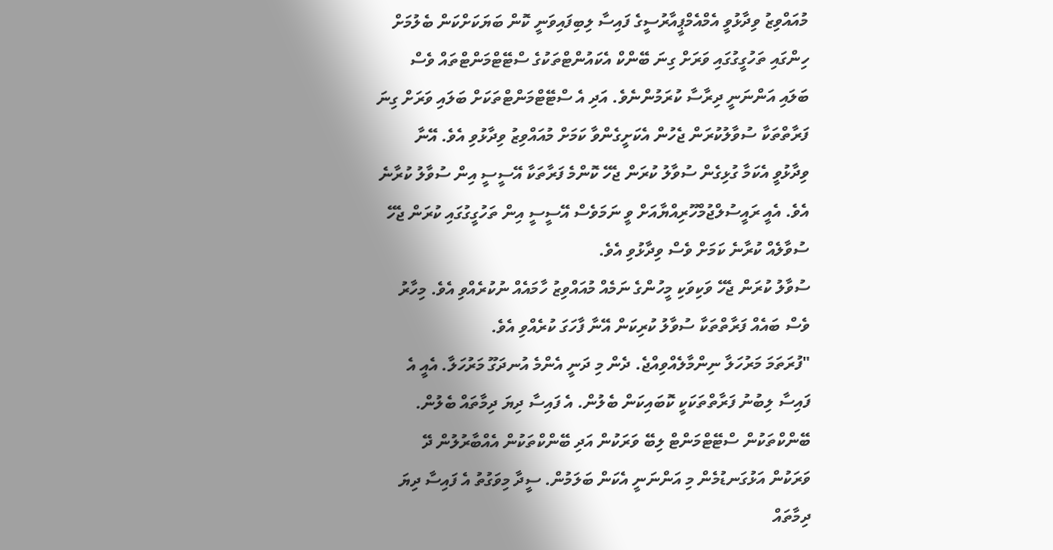މުއައްވިޒު ވިދާޅުވީ އެމްއެމްޕީއާރުސީގެ ފައިސާ ލިބިފައިވަނީ ކޮން ބަޔަކަށްކަން ބެލުމަށް ހިންގައި ތަހުގީގުގައި ވަރަށް ގިނަ ބޭންކް އެކައުންޓްތަކުގެ ސްޓޭޓްމަންޓްތައް ވެސް ބަލައި އަންނަނީ ދިރާސާ ކުރަމުންނެވެ. އަދި އެ ސްޓޭޓްމަންޓްތަކަށް ބަލައި ވަރަށް ގިނަ ފަރާތްތަކާ ސުވާލުކުރަން ޖެހުން އެކަށީގެންވާ ކަމަށް މުއައްވިޒު ވިދާޅުވި އެވެ. އޭނާ ވިދާޅުވީ އެކަމާ ގުޅިގެން ސުވާލު ކުރަން ޖެހޭ ކޮންމެ ފަރާތަކާ އޭސީސީ އިން ސުވާލު ކުރާނެ އެވެ. އެއީ ރައީސުލްޖުމްހޫރިއްޔާއަށް ވީ ނަމަވެސް އޭސީސީ އިން ތަހުގީގުގައި ކުރަން ޖެހޭ ސުވާލެއް ކުރާނެ ކަމަށް ވެސް ވިދާޅުވި އެވެ.
ސުވާލު ކުރަން ޖެހޭ ވަކިވަކި މީހުންގެ ނަމެއް މުއައްވިޒު ހާމައެއް ނުކުރެއްވި އެވެ. މިހާރު ވެސް ބައެއް ފަރާތްތަކާ ސުވާލު ކުރިކަން އޭނާ ފާހަގަ ކުރެއްވި އެވެ.
"ފުރަތަމަ މަރުހަލާ ނިންމާލެއްވިއްޖެ. ދެން މި ދަނީ އެންމެ އުނދަގޫ މަރުހަލާ. އެއީ އެ ފައިސާ ލިބުނު ފަރާތްތަކަކީ ކޮބައިކަން ބެލުން. އެ ފައިސާ ދިޔަ ދިމާތައް ބެލުން. ބޭންކްތަކުން ސްޓޭޓްމަންޓް ލިބޭ ވަރަކުން އަދި ބޭންކްތަކުން އެއްބާރުލުން ދޭ ވަރަކުން އަޅުގަނޑުމެން މި އަންނަނީ އެކަން ބަލަމުން. ސީދާ މިވަގުތު އެ ފައިސާ ދިޔަ ދިމާތައް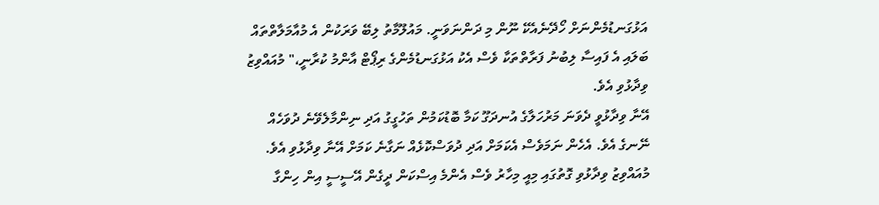އަޅުގަނޑުމެންނަށް ހޯދޭނެއެކޭ ނޫން މި ދަންނަވަނީ. މައުލޫމާތު ލިބޭ ވަރަކުން އެ މުއާމަލާތްތައް ބަލައި އެ ފައިސާ ލިބުނު ފަރާތްތަކާ ވެސް އެކު އަޅުގަނޑުމެންގެ ރިޕޯޓް އާންމު ކުރާނީ،" މުއައްވިޒު ވިދާޅުވި އެވެ.
އޭނާ ވިދާޅުވީ ދެވަނަ މަރުހަލާގެ އުނދަގޫ ކަމާ ބޮޑުކަމުން ތަހުގީގު އަދި ނިންމާލެވޭނެ ދުވަހެއް ނޭނގެ އެވެ. އެހެން ނަމަވެސް އެކަމަށް އަދި ދުވަސްކޮޅެއް ނަގާނެ ކަމަށް އޭނާ ވިދާޅުވި އެވެ. މުއައްވިޒު ވިދާޅުވި ގޮތުގައި މިއީ މިހާރު ވެސް އެންމެ އިސްކަން ދީގެން އޭސީސީ އިން ހިންގާ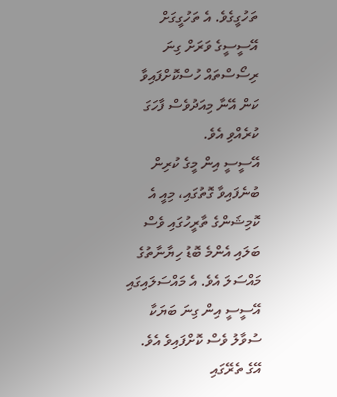ތަހުގީގެވެ. އެ ތަހުގީގަށް އޭސީސީގެ ވަރަށް ގިނަ ރިސޯސްތައް ހުސްކޮށްފައިވާ ކަން އޭނާ މިއަދުވެސް ފާހަގަ ކުރެއްވި އެވެ.
އޭސީސީ އިން މީގެ ކުރިން ބުނެފައިވާ ގޮތުގައި، މިއީ އެ ކޮމިޝަންގެ ތާރީހުގައި ވެސް ބަލައި އެންމެ ބޮޑު ހިޔާނާތުގެ މައްސަލަ އެވެ. އެ މައްސަލައިގައި އޭސީސީ އިން ގިނަ ބަޔަކާ ސުވާލު ވެސް ކޮށްފައިވެ އެވެ. އޭގެ ތެރޭގައި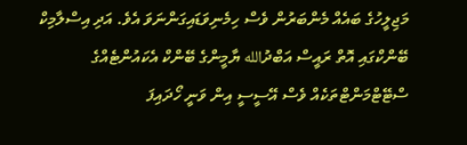މަޖިލީހުގެ ބައެއް މެންބަރުން ވެސް ހިމެނިވަޑައިގަންނަވަ އެވެ. އަދި އިސްލާމިކް ބޭންކްގައި އޮތް ރައީސް އަބްދުالله ޔާމީންގެ ބޭންކް އެކައުންޓެއްގެ ސްޓޭޓްމަންޓްތަކެއް ވެސް އޭސީސީ އިން ވަނީ ހޯދައިފަ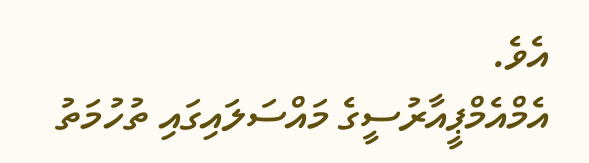އެވެ.
އެމްއެމްޕީއާރުސީގެ މައްސަލައިގައި ތުހުމަތު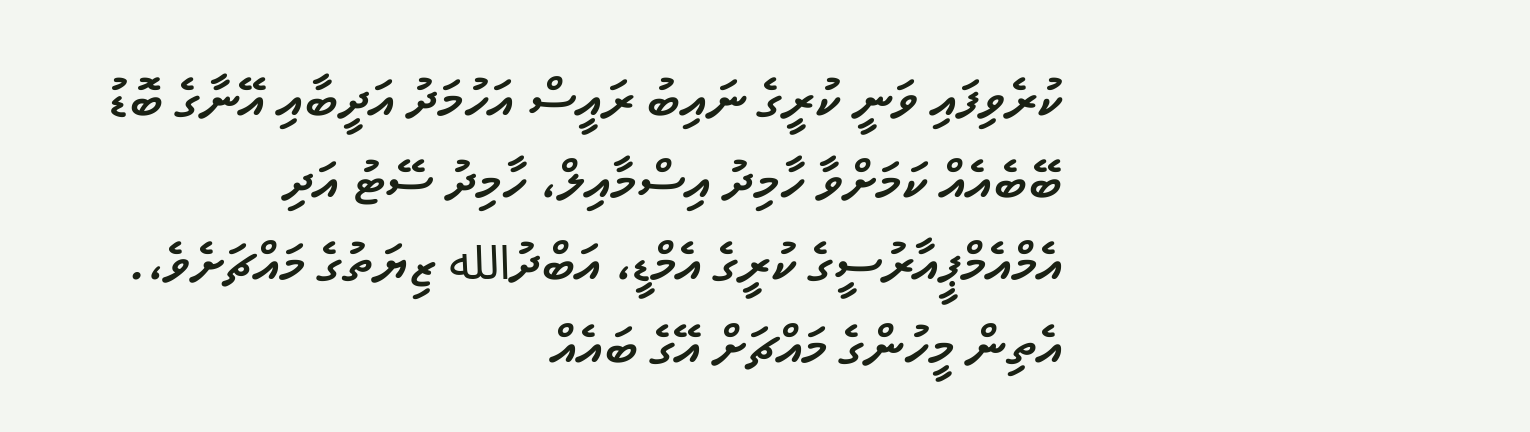ކުރެވިފައި ވަނީ ކުރީގެ ނައިބު ރައީސް އަހުމަދު އަދީބާއި އޭނާގެ ބޮޑު ބޭބެއެއް ކަމަށްވާ ހާމިދު އިސްމާއިލް، ހާމިދު ސޭޓު އަދި އެމްއެމްޕީއާރުސީގެ ކުރީގެ އެމްޑީ، އަބްދުالله ޒިޔަތުގެ މައްޗަށެވެ،. އެތިން މީހުންގެ މައްޗަށް އޭގެ ބައެއް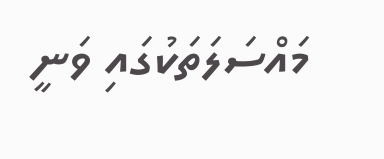މައްސަލަތަކުގައި ވަނީ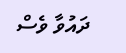ދައުވާ ވެސް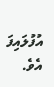އުފުލައިފަ އެވެ.